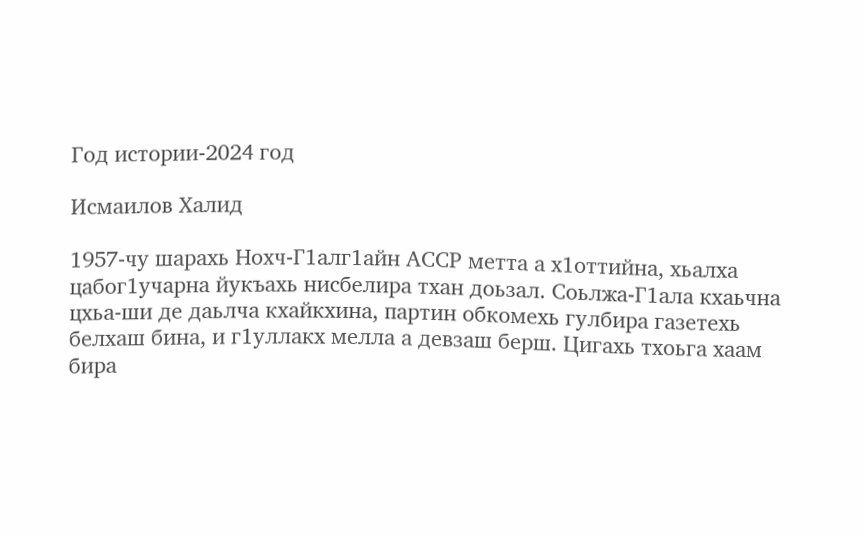Год истории-2024 год

Исмаилов Халид

1957-чу шарахь Нохч-Г1алг1айн АССР метта а х1оттийна, хьалха цабог1учарна йукъахь нисбелира тхан доьзал. Соьлжа-Г1ала кхаьчна цхьа-ши де даьлча кхайкхина, партин обкомехь гулбира газетехь белхаш бина, и г1уллакх мелла а девзаш берш. Цигахь тхоьга хаам бира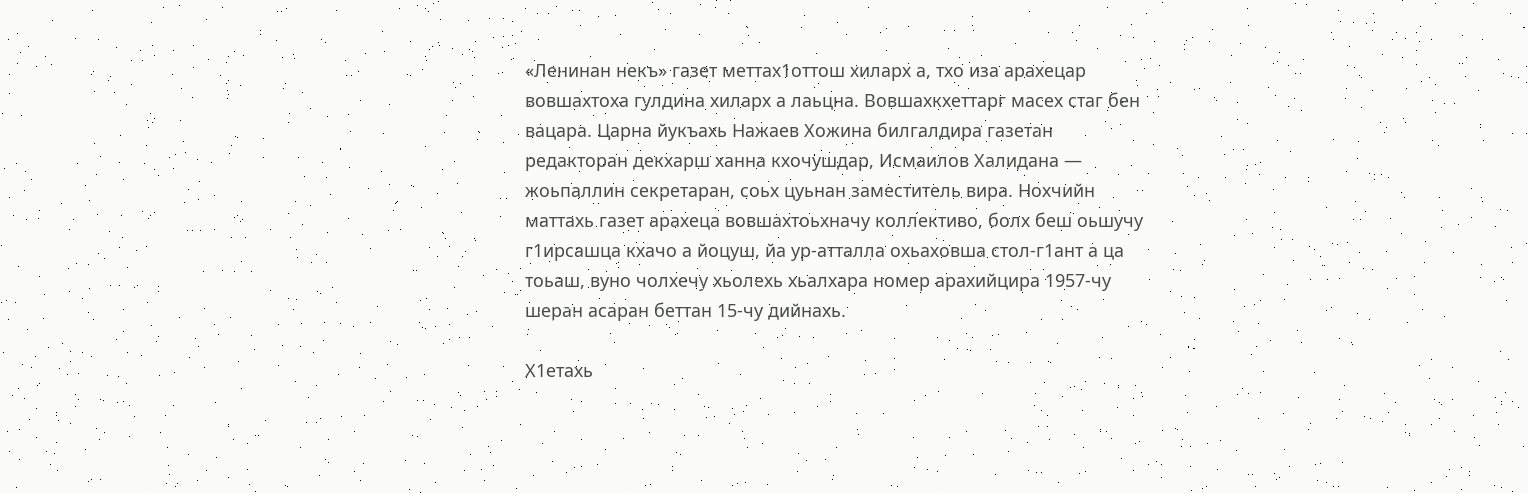«Ленинан некъ» газет меттах1оттош хиларх а, тхо иза арахецар вовшахтоха гулдина хиларх а лаьцна. Вовшахкхеттарг масех стаг бен вацара. Царна йукъахь Нажаев Хожина билгалдира газетан редакторан декхарш ханна кхочушдар, Исмаилов Халидана — жоьпаллин секретаран, соьх цуьнан заместитель вира. Нохчийн маттахь газет арахеца вовшахтоьхначу коллективо, болх беш оьшучу г1ирсашца кхачо а йоцуш, йа ур-атталла охьаховша стол-г1ант а ца тоьаш, вуно чолхечу хьолехь хьалхара номер арахийцира 1957-чу шеран асаран беттан 15-чу дийнахь.

Х1етахь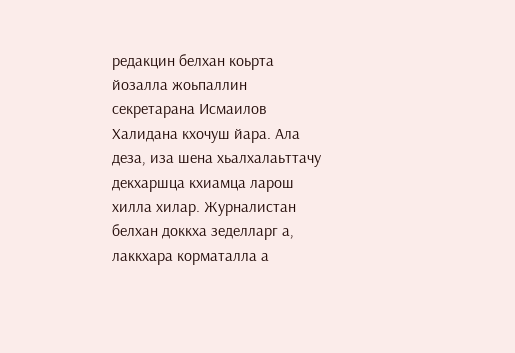редакцин белхан коьрта йозалла жоьпаллин секретарана Исмаилов Халидана кхочуш йара. Ала деза, иза шена хьалхалаьттачу декхаршца кхиамца ларош хилла хилар. Журналистан белхан доккха зеделларг а, лаккхара корматалла а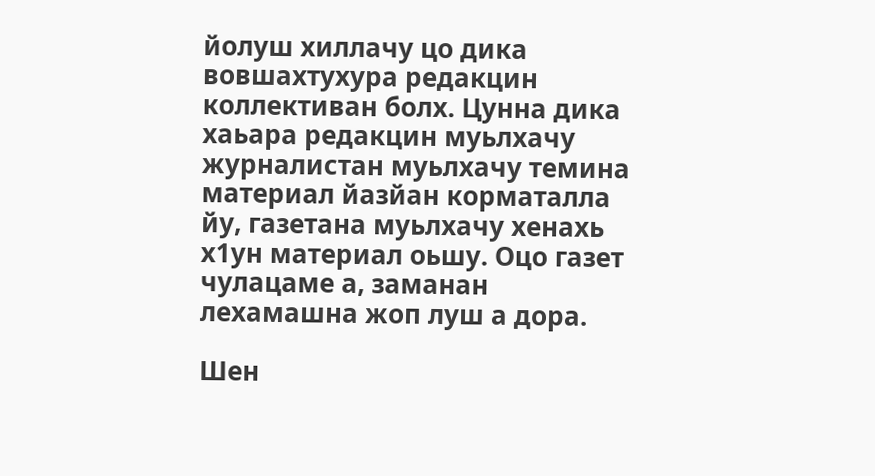йолуш хиллачу цо дика вовшахтухура редакцин коллективан болх. Цунна дика хаьара редакцин муьлхачу журналистан муьлхачу темина материал йазйан корматалла йу, газетана муьлхачу хенахь х1ун материал оьшу. Оцо газет чулацаме а, заманан лехамашна жоп луш а дора.

Шен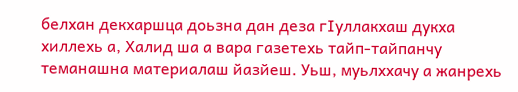белхан декхаршца доьзна дан деза гІуллакхаш дукха хиллехь а, Халид ша а вара газетехь тайп-тайпанчу теманашна материалаш йазйеш. Уьш, муьлххачу а жанрехь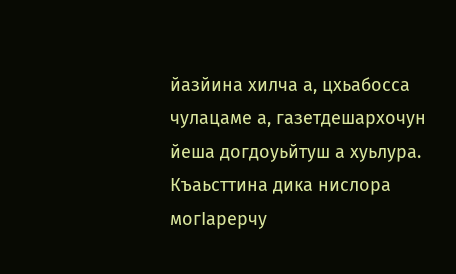йазйина хилча а, цхьабосса чулацаме а, газетдешархочун йеша догдоуьйтуш а хуьлура. Къаьсттина дика нислора могІарерчу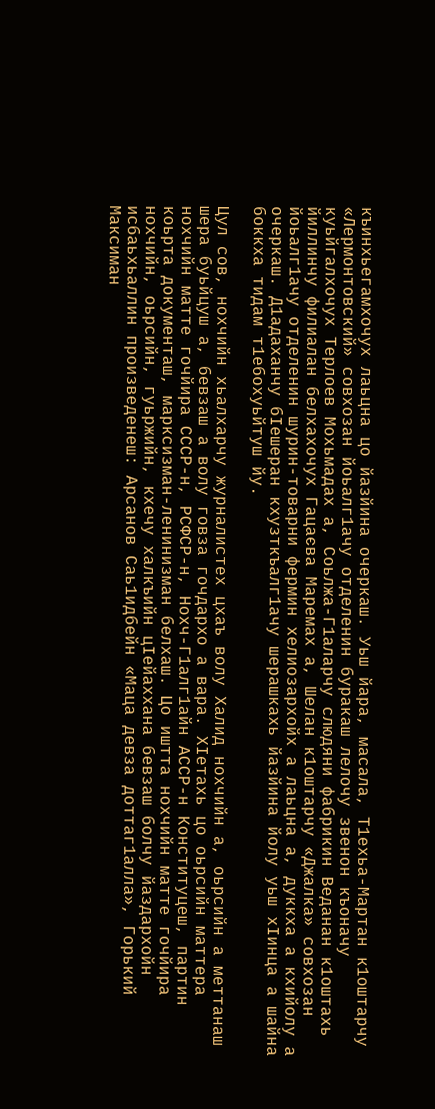къинхьегамхочух лаьцна цо йазйина очеркаш. Уьш йара, масала, Т1ехьа-Мартан к1оштарчу «Лермонтовский» совхозан йоьалг1ачу отделенин буракаш лелочу звенон къоначу куьйгалхочух Терлоев Мохьмадах а, Соьлжа-Г1аларчу слюдяни фабрикин Веданан к1оштахь йиллинчу филиалан белхахочух Гацаєва Маремах а, Шелан к1оштарчу «Джалка» совхозан йоьалг1ачу отделенин шурин-товарни фермин хелиозархойх а лаьцна а, дуккха а кхийолу а очеркаш. Д1адаханчу бІешеран кхузткъалг1ачу шерашкахь йазйина йолу уьш хІинца а шайна боккха тидам т1ебохуьйтуш йу.

Цул сов, нохчийн хьалхарчу журналистех цхаъ волу Халид нохчийн а, оьрсийн а меттанаш шера буьйцуш а, бевзаш а волу говза гочдархо а вара. ХІетахь цо оьрсийн маттера нохчийн матте гочйира СССР-н, РСФСР-н, Нохч-Г1алг1айн АССР-н Конституцеш, партин коьрта документаш, марксизман-ленинизман белхаш. Цо иштта нохчийн матте гочйира нохчийн, оьрсийн, гуьржийн, кхечу халкъийн цІейаххана бевзаш болчу йаздархойн исбаьхьаллин произведенеш: Арсанов Саь1идбейн «Маца девза доттаг1алла», Горький Максиман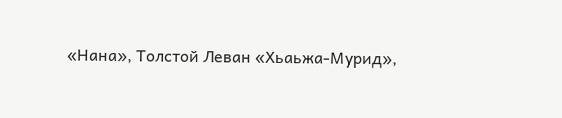«Нана», Толстой Леван «Хьаьжа-Мурид»,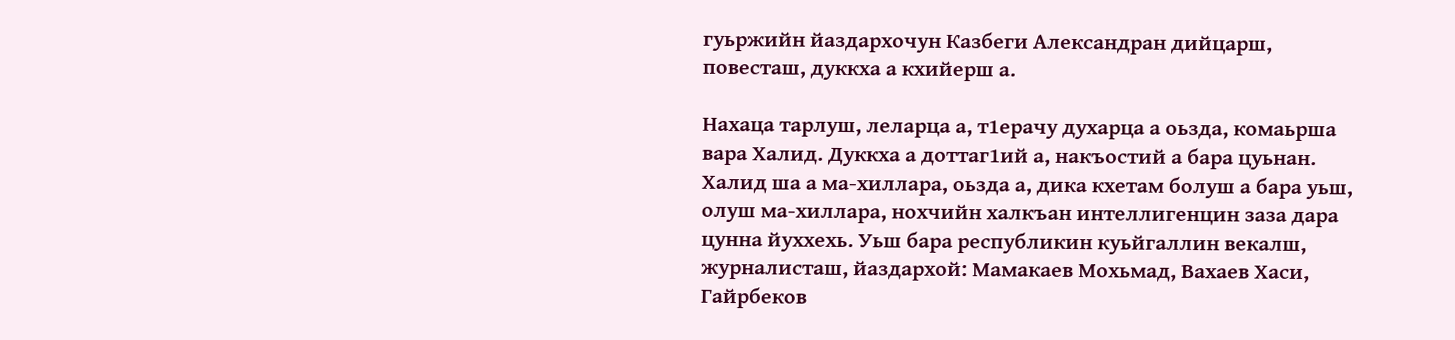гуьржийн йаздархочун Казбеги Александран дийцарш, повесташ, дуккха а кхийерш а.

Нахаца тарлуш, леларца а, т1ерачу духарца а оьзда, комаьрша вара Халид. Дуккха а доттаг1ий а, накъостий а бара цуьнан. Халид ша а ма-хиллара, оьзда а, дика кхетам болуш а бара уьш, олуш ма-хиллара, нохчийн халкъан интеллигенцин заза дара цунна йуххехь. Уьш бара республикин куьйгаллин векалш, журналисташ, йаздархой: Мамакаев Мохьмад, Вахаев Хаси, Гайрбеков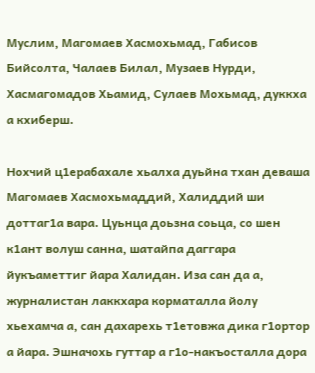Муслим, Магомаев Хасмохьмад, Габисов Бийсолта, Чалаев Билал, Музаев Нурди, Хасмагомадов Хьамид, Сулаев Мохьмад, дуккха а кхиберш.

Нохчий ц1ерабахале хьалха дуьйна тхан деваша Магомаев Хасмохьмаддий, Халиддий ши доттаг1а вара. Цуьнца доьзна соьца, со шен к1ант волуш санна, шатайпа даггара йукъаметтиг йара Халидан. Иза сан да а, журналистан лаккхара корматалла йолу хьехамча а, сан дахарехь т1етовжа дика г1ортор а йара. Эшначохь гуттар а г1о-накъосталла дора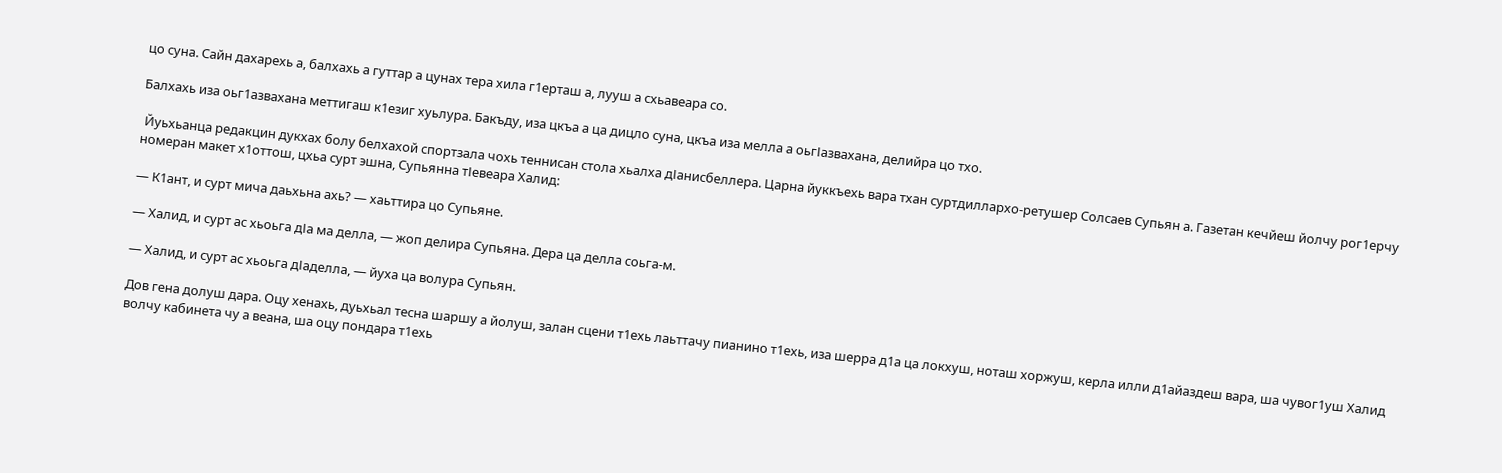цо суна. Сайн дахарехь а, балхахь а гуттар а цунах тера хила г1ерташ а, лууш а схьавеара со.

Балхахь иза оьг1азвахана меттигаш к1езиг хуьлура. Бакъду, иза цкъа а ца дицло суна, цкъа иза мелла а оьгІазвахана, делийра цо тхо.

 Йуьхьанца редакцин дукхах болу белхахой спортзала чохь теннисан стола хьалха дІанисбеллера. Царна йуккъехь вара тхан суртдиллархо-ретушер Солсаев Супьян а. Газетан кечйеш йолчу рог1ерчу номеран макет х1оттош, цхьа сурт эшна, Супьянна тІевеара Халид:

— К1ант, и сурт мича даьхьна ахь? — хаьттира цо Супьяне.

— Халид, и сурт ас хьоьга дІа ма делла, — жоп делира Супьяна. Дера ца делла соьга-м.

— Халид, и сурт ас хьоьга дІаделла, — йуха ца волура Супьян.

Дов гена долуш дара. Оцу хенахь, дуьхьал тесна шаршу а йолуш, залан сцени т1ехь лаьттачу пианино т1ехь, иза шерра д1а ца локхуш, ноташ хоржуш, керла илли д1айаздеш вара, ша чувог1уш Халид волчу кабинета чу а веана, ша оцу пондара т1ехь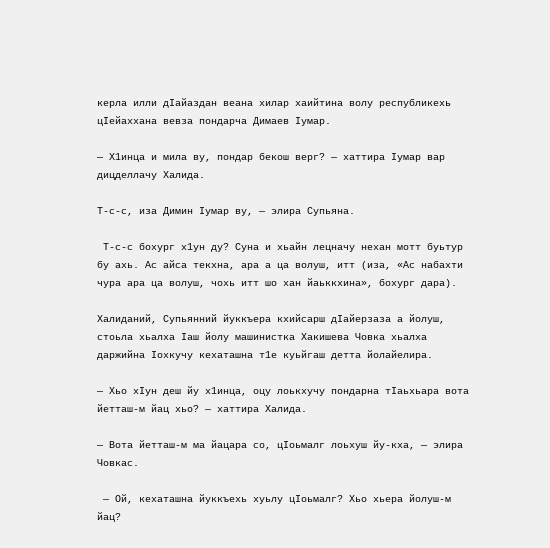керла илли дІайаздан веана хилар хаийтина волу республикехь цІейаххана вевза пондарча Димаев Іумар.

— Х1инца и мила ву, пондар бекош верг? — хаттира Іумар вар дицделлачу Халида.

Т-с-с, иза Димин Іумар ву, — элира Супьяна.

 Т-с-с бохург х1ун ду? Суна и хьайн лецначу нехан мотт буьтур бу ахь. Ас айса текхна, ара а ца волуш, итт (иза, «Ас набахти чура ара ца волуш, чохь итт шо хан йаьккхина», бохург дара).

Халиданий, Супьянний йуккъера кхийсарш дІайерзаза а йолуш, стоьла хьалха Іаш йолу машинистка Хакишева Човка хьалха даржийна Іохкучу кехаташна т1е куьйгаш детта йолайелира.

— Хьо хІун деш йу х1инца, оцу лоькхучу пондарна тІаьхьара вота йетташ-м йац хьо? — хаттира Халида.

— Вота йетташ-м ма йацара со, цІоьмалг лоьхуш йу-кха, — элира Човкас.

 — Ой, кехаташна йуккъехь хуьлу цІоьмалг? Хьо хьера йолуш-м йац?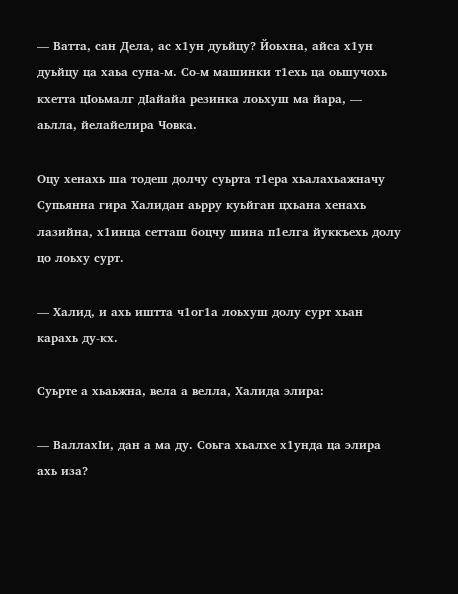— Ватта, сан Дела, ас х1ун дуьйцу? Йоьхна, айса х1ун дуьйцу ца хаьа суна-м. Со-м машинки т1ехь ца оьшучохь кхетта цІоьмалг дІайайа резинка лоьхуш ма йара, — аьлла, йелайелира Човка.

Оцу хенахь ша тодеш долчу суьрта т1ера хьалахьажначу Супьянна гира Халидан аьрру куьйган цхьана хенахь лазийна, х1инца сетташ боцчу шина п1елга йуккъехь долу цо лоьху сурт.

— Халид, и ахь иштта ч1ог1а лоьхуш долу сурт хьан карахь ду-кх.

Суьрте а хьаьжна, вела а велла, Халида элира:

— ВаллахІи, дан а ма ду. Соьга хьалхе х1унда ца элира ахь иза?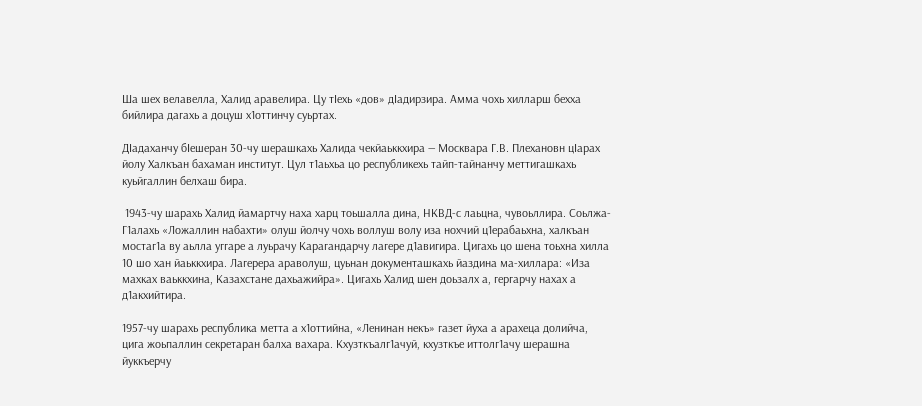Ша шех велавелла, Халид аравелира. Цу тІехь «дов» дІадирзира. Амма чохь хилларш бехха бийлира дагахь а доцуш х1оттинчу суьртах.

ДІадаханчу бІешеран 30-чу шерашкахь Халида чекйаьккхира — Москвара Г.В. Плехановн цІарах йолу Халкъан бахаман институт. Цул т1аьхьа цо республикехь тайп-тайнанчу меттигашкахь куьйгаллин белхаш бира.

 1943-чу шарахь Халид йамартчу наха харц тоьшалла дина, НКВД-с лаьцна, чувоьллира. Соьлжа-Г1алахь «Ложаллин набахти» олуш йолчу чохь воллуш волу иза нохчий ц1ерабаьхна, халкъан мостаг1а ву аьлла уггаре а луьрачу Карагандарчу лагере д1авигира. Цигахь цо шена тоьхна хилла 10 шо хан йаьккхира. Лагерера араволуш, цуьнан документашкахь йаздина ма-хиллара: «Иза махках ваьккхина, Казахстане дахьажийра». Цигахь Халид шен доьзалх а, гергарчу нахах а д1акхийтира.

1957-чу шарахь республика метта а х1оттийна, «Ленинан некъ» газет йуха а арахеца долийча, цига жоьпаллин секретаран балха вахара. Кхузткъалг1ачуй, кхузткъе иттолг1ачу шерашна йуккъерчу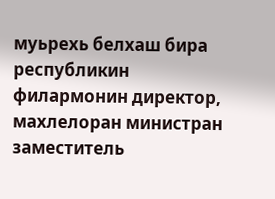муьрехь белхаш бира республикин филармонин директор, махлелоран министран заместитель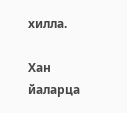хилла.

Хан йаларца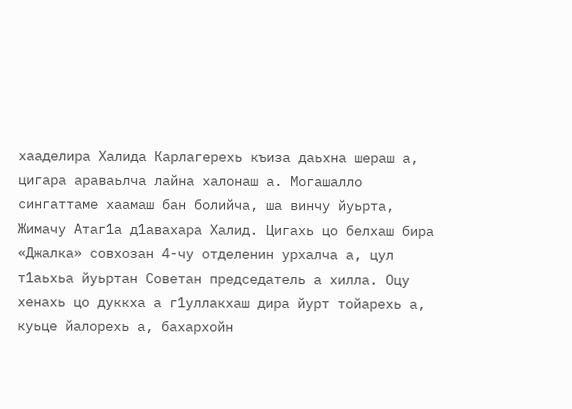хааделира Халида Карлагерехь къиза даьхна шераш а, цигара араваьлча лайна халонаш а. Могашалло сингаттаме хаамаш бан болийча, ша винчу йуьрта, Жимачу Атаг1а д1авахара Халид. Цигахь цо белхаш бира «Джалка» совхозан 4-чу отделенин урхалча а, цул т1аьхьа йуьртан Советан председатель а хилла. Оцу хенахь цо дуккха а г1уллакхаш дира йурт тойарехь а, куьце йалорехь а, бахархойн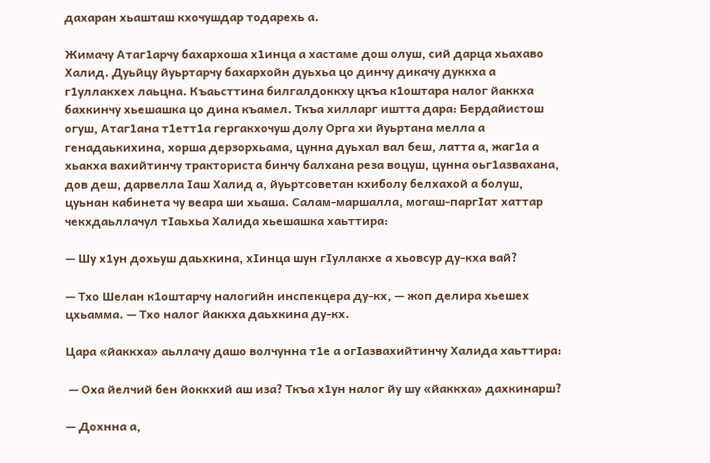дахаран хьашташ кхочушдар тодарехь а.

Жимачу Атаг1арчу бахархоша х1инца а хастаме дош олуш, сий дарца хьахаво Халид. Дуьйцу йуьртарчу бахархойн дуьхьа цо динчу дикачу дуккха а г1уллакхех лаьцна. Къаьсттина билгалдоккху цкъа к1оштара налог йаккха бахкинчу хьешашка цо дина къамел. Ткъа хилларг иштта дара: Бердайистош огуш, Атаг1ана т1етт1а гергакхочуш долу Орга хи йуьртана мелла а генадаькихина, хорша дерзорхьама, цунна дуьхал вал беш, латта а, жаг1а а хьакха вахийтинчу тракториста бинчу балхана реза воцуш, цунна оьг1азвахана, дов деш, дарвелла Іаш Халид а, йуьртсоветан кхиболу белхахой а болуш, цуьнан кабинета чу веара ши хьаша. Салам-маршалла, могаш-паргІат хаттар чекхдаьллачул тІаьхьа Халида хьешашка хаьттира:

— Шу х1ун дохьуш даьхкина, хІинца шун гІуллакхе а хьовсур ду-кха вай?

— Тхо Шелан к1оштарчу налогийн инспекцера ду-кх, — жоп делира хьешех цхьамма. — Тхо налог йаккха даьхкина ду-кх.

Цара «йаккха» аьллачу дашо волчунна т1е а огІазвахийтинчу Халида хаьттира:

 — Оха йелчий бен йоккхий аш иза? Ткъа х1ун налог йу шу «йаккха» дахкинарш?

— Дохнна а,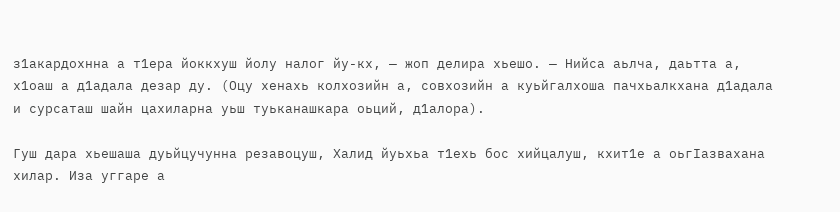з1акардохнна а т1ера йоккхуш йолу налог йу-кх, — жоп делира хьешо. — Нийса аьлча, даьтта а, х1оаш а д1адала дезар ду. (Оцу хенахь колхозийн а, совхозийн а куьйгалхоша пачхьалкхана д1адала и сурсаташ шайн цахиларна уьш туьканашкара оьций, д1алора).

Гуш дара хьешаша дуьйцучунна резавоцуш, Халид йуьхьа т1ехь бос хийцалуш, кхит1е а оьгІазвахана хилар. Иза уггаре а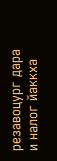резавоцург дара и налог йаккха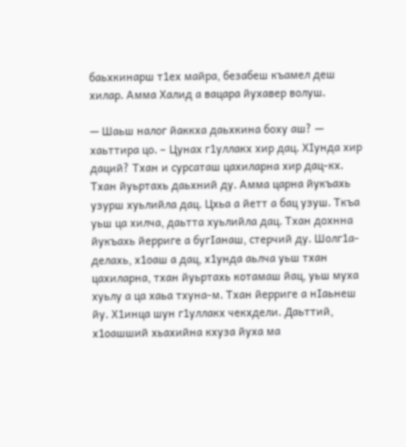баьхкинарш т1ех майра, безабеш къамел деш хилар. Амма Халид а вацара йухавер волуш.

— Шаьш налог йаккха даьхкина боху аш? — хаьттира цо. – Цунах г1уллакх хир дац. ХІунда хир даций? Тхан и сурсаташ цахиларна хир дац-кх. Тхан йуьртахь даьхний ду. Амма царна йукъахь узурш хуьлийла дац. Цхьа а йетт а бац узуш. Ткъа уьш ца хилча, даьтта хуьлийла дац. Тхан дохнна йукъахь йерриге а бугІанаш, стерчий ду. Шолг1а-делахь, х1оаш а дац, х1унда аьлча уьш тхан цахиларна, тхан йуьртахь котамаш йац, уьш муха хуьлу а ца хаьа тхуна-м. Тхан йерриге а нІаьнеш йу. Х1инца шун г1уллакх чекхдели. Даьттий, х1оашший хьахийна кхуза йуха ма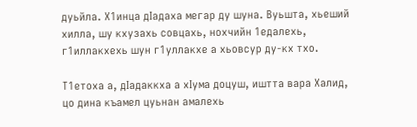дуьйла. Х1инца дІадаха мегар ду шуна. Вуьшта, хьеший хилла, шу кхузахь совцахь, нохчийн 1едалехь, г1иллакхехь шун г1уллакхе а хьовсур ду-кх тхо.

Т1етоха а, дІадаккха а хІума доцуш, иштта вара Халид, цо дина къамел цуьнан амалехь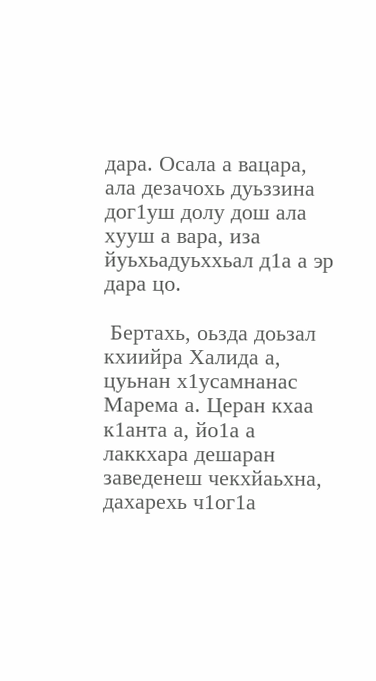дара. Осала а вацара, ала дезачохь дуьззина дог1уш долу дош ала хууш а вара, иза йуьхьадуьххьал д1а а эр дара цо.

 Бертахь, оьзда доьзал кхиийра Халида а, цуьнан х1усамнанас Марема а. Церан кхаа к1анта а, йо1а а лаккхара дешаран заведенеш чекхйаьхна, дахарехь ч1ог1а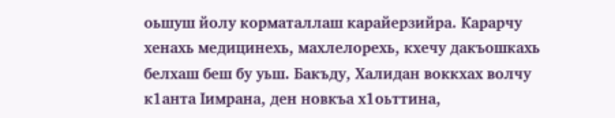оьшуш йолу корматаллаш карайерзийра. Карарчу хенахь медицинехь, махлелорехь, кхечу дакъошкахь белхаш беш бу уьш. Бакъду, Халидан воккхах волчу к1анта Іимрана, ден новкъа х1оьттина,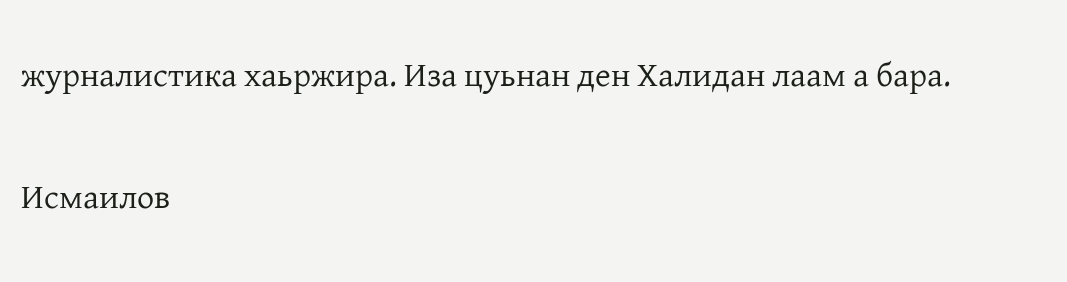журналистика хаьржира. Иза цуьнан ден Халидан лаам а бара.

Исмаилов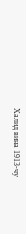Халид вина 1913-чу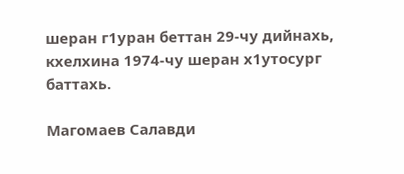шеран г1уран беттан 29-чу дийнахь, кхелхина 1974-чу шеран х1утосург баттахь.

Магомаев Салавди